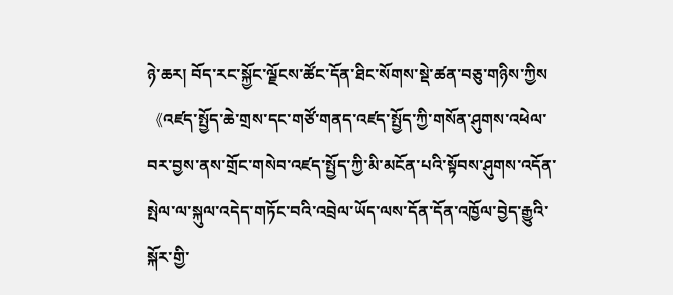ཉེ་ཆར། བོད་རང་སྐྱོང་ལྗོངས་ཚོང་དོན་ཐིང་སོགས་སྡེ་ཚན་བཅུ་གཉིས་ཀྱིས《འཛད་སྤྱོད་ཆེ་གྲས་དང་གཙོ་གནད་འཛད་སྤྱོད་ཀྱི་གསོན་ཤུགས་འཕེལ་བར་བྱས་ནས་གྲོང་གསེབ་འཛད་སྤྱོད་ཀྱི་མི་མངོན་པའི་སྟོབས་ཤུགས་འདོན་སྤེལ་ལ་སྐུལ་འདེད་གཏོང་བའི་འབྲེལ་ཡོད་ལས་དོན་དོན་འཁྱོལ་བྱེད་རྒྱུའི་སྐོར་གྱི་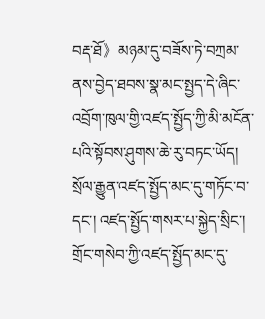བརྡ་ཐོ》མཉམ་དུ་བཟོས་ཏེ་བཀྲམ་ནས་བྱེད་ཐབས་སྣ་མང་སྤྱད་དེ་ཞིང་འབྲོག་ཁུལ་གྱི་འཛད་སྤྱོད་ཀྱི་མི་མངོན་པའི་སྟོབས་ཤུགས་ཆེ་རུ་བཏང་ཡོད།
སྲོལ་རྒྱུན་འཛད་སྤྱོད་མང་དུ་གཏོང་བ་དང་། འཛད་སྤྱོད་གསར་པ་སྐྱེད་སྲིང་། གྲོང་གསེབ་ཀྱི་འཛད་སྤྱོད་མང་དུ་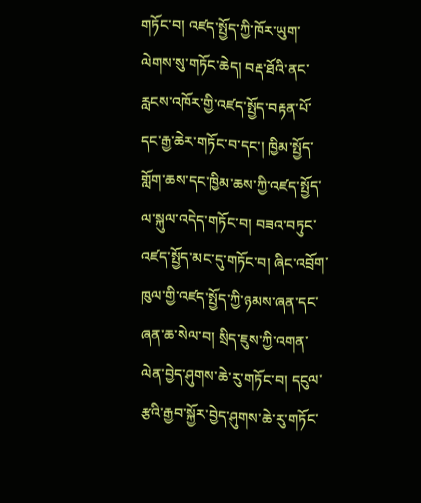གཏོང་བ། འཛད་སྤྱོད་ཀྱི་ཁོར་ཡུག་ལེགས་སུ་གཏོང་ཆེད། བརྡ་ཐོའི་ནང་རླངས་འཁོར་གྱི་འཛད་སྤྱོད་བརྟན་པོ་དང་རྒྱ་ཆེར་གཏོང་བ་དང་། ཁྱིམ་སྤྱོད་གློག་ཆས་དང་ཁྱིམ་ཆས་ཀྱི་འཛད་སྤྱོད་ལ་སྐུལ་འདེད་གཏོང་བ། བཟའ་བཏུང་འཛད་སྤྱོད་མང་དུ་གཏོང་བ། ཞིང་འབྲོག་ཁུལ་གྱི་འཛད་སྤྱོད་ཀྱི་ཉམས་ཞན་དང་ཞན་ཆ་སེལ་བ། སྲིད་ཇུས་ཀྱི་འགན་ལེན་བྱེད་ཤུགས་ཆེ་རུ་གཏོང་བ། དངུལ་རྩའི་རྒྱབ་སྐྱོར་བྱེད་ཤུགས་ཆེ་རུ་གཏོང་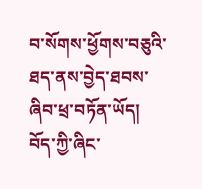བ་སོགས་ཕྱོགས་བཅུའི་ཐད་ནས་བྱེད་ཐབས་ཞིབ་ཕྲ་བཏོན་ཡོད།
བོད་ཀྱི་ཞིང་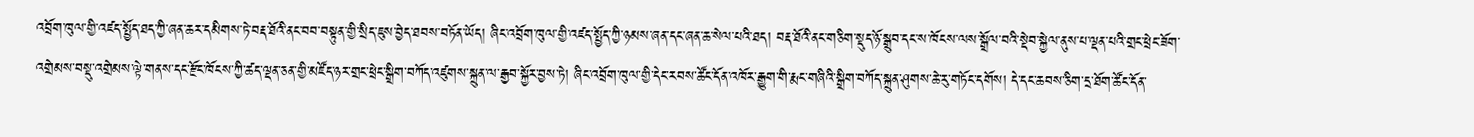འབྲོག་ཁུལ་གྱི་འཛད་སྤྱོད་ཐད་ཀྱི་ཞན་ཆར་དམིགས་ཏེ་བརྡ་ཐོའི་ནང་བབ་བསྟུན་གྱི་སྲིད་ཇུས་བྱེད་ཐབས་བཏོན་ཡོད། ཞིང་འབྲོག་ཁུལ་གྱི་འཛད་སྤྱོད་ཀྱི་ཉམས་ཞན་དང་ཞན་ཆ་སེལ་པའི་ཐད། བརྡ་ཐོའི་ནང་གཅིག་སྡུད་ཉོ་སྒྲུབ་དང་ས་ཁོངས་ལས་སྒྲོལ་བའི་སྡེབ་སྐྱེལ་ནུས་པ་ལྡན་པའི་གྲང་ཕྲེང་ཟོག་འགྲེམས་བསྡུ་འགྲེམས་ལྟེ་གནས་དང་རྫོང་ཁོངས་ཀྱི་ཚད་ལྡན་ཅན་གྱི་མཛོད་ཉར་གྲང་ཕྲེང་སྒྲིག་བཀོད་འཛུགས་སྐྲུན་ལ་རྒྱབ་སྐྱོར་བྱས་ཏེ། ཞིང་འབྲོག་ཁུལ་གྱི་དེང་རབས་ཚོང་དོན་འཁོར་རྒྱུག་གི་རྨང་གཞིའི་སྒྲིག་བཀོད་སྐྲུན་ཤུགས་ཆེ་རུ་གཏོང་དགོས། དེ་དང་ཆབས་ཅིག་དྲ་ཐོག་ཚོང་དོན་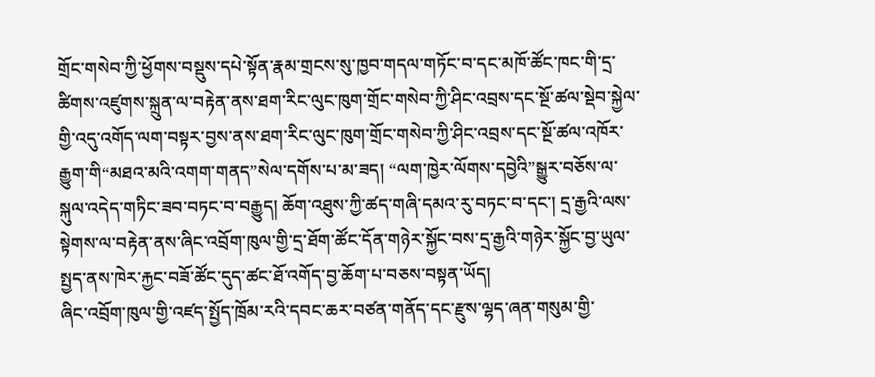གྲོང་གསེབ་ཀྱི་ཕྱོགས་བསྡུས་དཔེ་སྟོན་རྣམ་གྲངས་སུ་ཁྱབ་གདལ་གཏོང་བ་དང་མཁོ་ཚོང་ཁང་གི་དྲ་ཚིགས་འཛུགས་སྐྲུན་ལ་བརྟེན་ནས་ཐག་རིང་ལུང་ཁུག་གྲོང་གསེབ་ཀྱི་ཤིང་འབྲས་དང་སྔོ་ཚལ་སྡེབ་སྐྱེལ་གྱི་འདུ་འགོད་ལག་བསྟར་བྱས་ནས་ཐག་རིང་ལུང་ཁུག་གྲོང་གསེབ་ཀྱི་ཤིང་འབྲས་དང་སྔོ་ཚལ་འཁོར་རྒྱུག་གི“མཐའ་མའི་འགག་གནད”སེལ་དགོས་པ་མ་ཟད། “ལག་ཁྱེར་ལོགས་དབྱེའི”སྒྱུར་བཅོས་ལ་སྐུལ་འདེད་གཏིང་ཟབ་བཏང་བ་བརྒྱུད། ཆོག་འཐུས་ཀྱི་ཚད་གཞི་དམའ་རུ་བཏང་བ་དང་། དྲ་རྒྱའི་ལས་སྟེགས་ལ་བརྟེན་ནས་ཞིང་འབྲོག་ཁུལ་གྱི་དྲ་ཐོག་ཚོང་དོན་གཉེར་སྐྱོང་བས་དྲ་རྒྱའི་གཉེར་སྐྱོང་བྱ་ཡུལ་སྤྱད་ནས་ཁེར་རྐྱང་བཟོ་ཚོང་དུད་ཚང་ཐོ་འགོད་བྱ་ཆོག་པ་བཅས་བསྟན་ཡོད།
ཞིང་འབྲོག་ཁུལ་གྱི་འཛད་སྤྱོད་ཁྲོམ་རའི་དབང་ཆར་བཙན་གནོད་དང་རྫུས་ལྷད་ཞན་གསུམ་གྱི་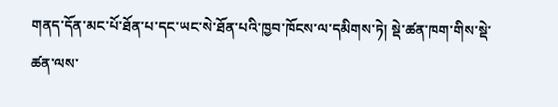གནད་དོན་མང་པོ་ཐོན་པ་དང་ཡང་སེ་ཐོན་པའི་ཁྱབ་ཁོངས་ལ་དམིགས་ཏེ། སྡེ་ཚན་ཁག་གིས་སྡེ་ཚན་ལས་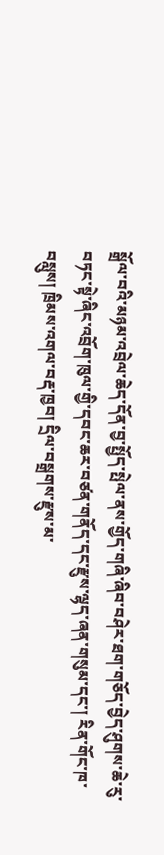སྒྲོལ་བའི་མཉམ་འབྲེལ་ཆེད་དོན་བྱ་སྤྱོད་སྤེལ་ནས་གྱོད་གཞི་ཞིབ་བཤེར་ཐག་གཅོད་བྱེད་ཤུགས་ཆེ་རུ་བཏང་སྟེ་ཞིང་འབྲོག་ཁུལ་གྱི་དབང་ཆར་བཙན་གནོད་དང་རྫུས་ལྷད་ཞན་གསུམ་དང་། རིན་གོང་ཁ་བསླུས། ཁྲིམས་འགལ་བརྡ་ཁྱབ། དྲིལ་བསྒྲགས་རྫུས་མ་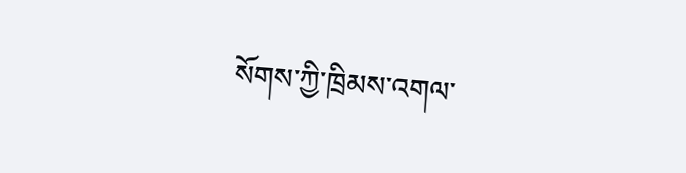སོགས་ཀྱི་ཁྲིམས་འགལ་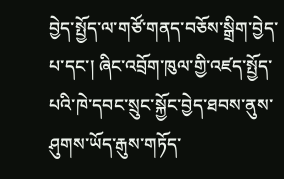བྱེད་སྤྱོད་ལ་གཙོ་གནད་བཅོས་སྒྲིག་བྱེད་པ་དང་། ཞིང་འབྲོག་ཁུལ་གྱི་འཛད་སྤྱོད་པའི་ཁེ་དབང་སྲུང་སྐྱོང་བྱེད་ཐབས་ནུས་ཤུགས་ཡོད་རྒུས་གཏོད་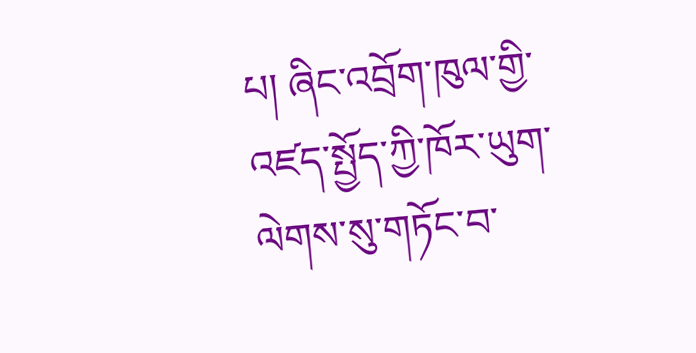པ། ཞིང་འབྲོག་ཁུལ་གྱི་འཛད་སྤྱོད་ཀྱི་ཁོར་ཡུག་ལེགས་སུ་གཏོང་བ་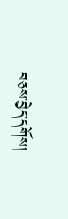བཅས་བྱེད་དགོས།